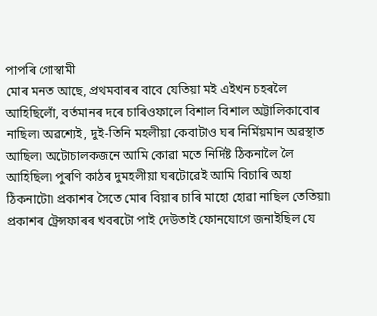পাপৰি গোস্বামী
মোৰ মনত আছে, প্ৰথমবাৰৰ বাবে যেতিয়া মই এইখন চহৰলৈ আহিছিলোঁ, বৰ্তমানৰ দৰে চাৰিওফালে বিশাল বিশাল অট্টালিকাবোৰ নাছিল৷ অৱশ্যেই, দুই-তিনি মহলীয়া কেবাটাও ঘৰ নিৰ্মিয়মান অৱস্থাত আছিল৷ অটোচালকজনে আমি কোৱা মতে নিৰ্দিষ্ট ঠিকনালৈ লৈ আহিছিল৷ পুৰণি কাঠৰ দুমহলীয়া ঘৰটোৱেই আমি বিচাৰি অহা ঠিকনাটো৷ প্ৰকাশৰ সৈতে মোৰ বিয়াৰ চাৰি মাহো হোৱা নাছিল তেতিয়া৷ প্ৰকাশৰ ট্ৰেন্সফাৰৰ খবৰটো পাই দেউতাই ফোনযোগে জনাইছিল যে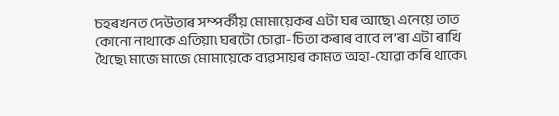চহৰখনত দেউতাৰ সম্পৰ্কীয় মোমায়েকৰ এটা ঘৰ আছে৷ এনেয়ে তাত কোনো নাথাকে এতিয়া৷ ঘৰটো চোৱা-চিতা কৰাৰ বাবে ল’ৰা এটা ৰাখি থৈছে৷ মাজে মাজে মোমায়েকে ব্যৱসায়ৰ কামত অহা-যোৱা কৰি থাকে৷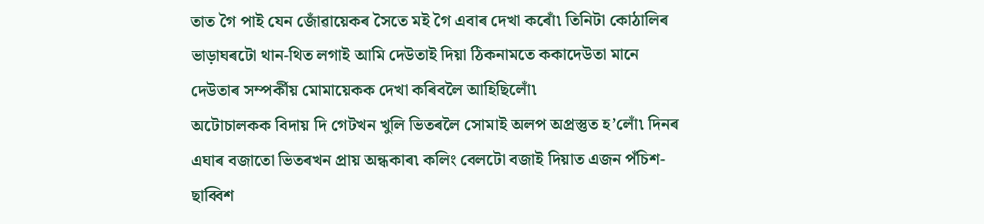তাত গৈ পাই যেন জোঁৱায়েকৰ সৈতে মই গৈ এবাৰ দেখা কৰোঁ৷ তিনিটা কোঠালিৰ ভাড়াঘৰটো থান-থিত লগাই আমি দেউতাই দিয়া ঠিকনামতে ককাদেউতা মানে দেউতাৰ সম্পৰ্কীয় মোমায়েকক দেখা কৰিবলৈ আহিছিলোঁ৷
অটোচালকক বিদায় দি গেটখন খুলি ভিতৰলৈ সোমাই অলপ অপ্ৰস্তুত হ’লোঁ৷ দিনৰ এঘাৰ বজাতো ভিতৰখন প্ৰায় অন্ধকাৰ৷ কলিং বেলটো বজাই দিয়াত এজন পঁচিশ-ছাব্বিশ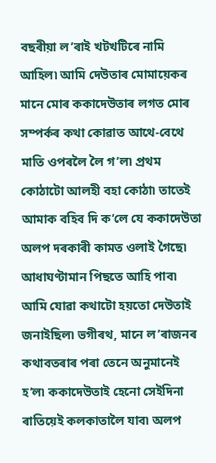বছৰীয়া ল’ৰাই খটখটিৰে নামি আহিল৷ আমি দেউতাৰ মোমায়েকৰ মানে মোৰ ককাদেউতাৰ লগত মোৰ সম্পৰ্কৰ কথা কোৱাত আথে-বেথে মাতি ওপৰলৈ লৈ গ’ল৷ প্ৰথম কোঠাটো আলহী বহা কোঠা৷ তাতেই আমাক বহিব দি ক’লে যে ককাদেউতা অলপ দৰকাৰী কামত ওলাই গৈছে৷ আধাঘণ্টামান পিছতে আহি পাব৷ আমি যোৱা কথাটো হয়তো দেউতাই জনাইছিল৷ ভগীৰথ, মানে ল’ৰাজনৰ কথাবতৰাৰ পৰা তেনে অনুমানেই হ’ল৷ ককাদেউতাই হেনো সেইদিনা ৰাতিয়েই কলকাতালৈ যাব৷ অলপ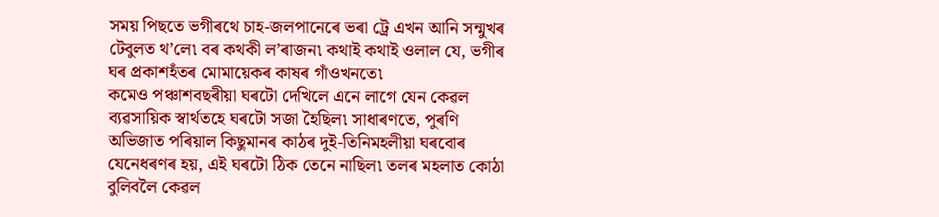সময় পিছতে ভগীৰথে চাহ-জলপানেৰে ভৰা ট্ৰে এখন আনি সন্মুখৰ টেবুলত থ’লে৷ বৰ কথকী ল’ৰাজন৷ কথাই কথাই ওলাল যে, ভগীৰ ঘৰ প্ৰকাশহঁতৰ মোমায়েকৰ কাষৰ গাঁওখনতে৷
কমেও পঞ্চাশবছৰীয়া ঘৰটো দেখিলে এনে লাগে যেন কেৱল ব্যৱসায়িক স্বাৰ্থতহে ঘৰটো সজা হৈছিল৷ সাধাৰণতে, পুৰণি অভিজাত পৰিয়াল কিছুমানৰ কাঠৰ দুই-তিনিমহলীয়া ঘৰবোৰ যেনেধৰণৰ হয়, এই ঘৰটো ঠিক তেনে নাছিল৷ তলৰ মহলাত কোঠা বুলিবলৈ কেৱল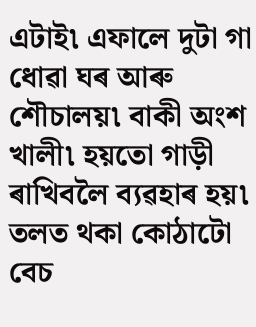এটাই৷ এফালে দুটা গা ধোৱা ঘৰ আৰু শৌচালয়৷ বাকী অংশ খালী৷ হয়তো গাড়ী ৰাখিবলৈ ব্যৱহাৰ হয়৷ তলত থকা কোঠাটো বেচ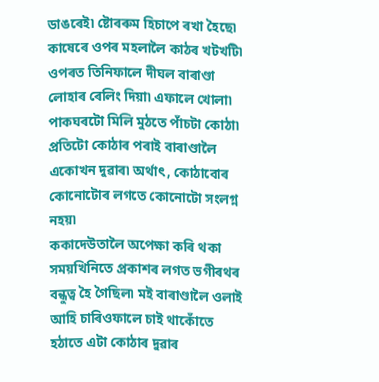ডাঙৰেই৷ ষ্টোৰৰুম হিচাপে ৰখা হৈছে৷ কাষেৰে ওপৰ মহলালৈ কাঠৰ খটখটি৷ ওপৰত তিনিফালে দীঘল বাৰাণ্ডা লোহাৰ ৰেলিং দিয়া৷ এফালে খোলা৷ পাকঘৰটো মিলি মুঠতে পাঁচটা কোঠা৷ প্ৰতিটো কোঠাৰ পৰাই বাৰাণ্ডালৈ একোখন দুৱাৰ৷ অৰ্থাৎ, কোঠাবোৰ কোনোটোৰ লগতে কোনোটো সংলগ্ন নহয়৷
ককাদেউতালৈ অপেক্ষা কৰি থকা সময়খিনিতে প্ৰকাশৰ লগত ভগীৰথৰ বন্ধুত্ব হৈ গৈছিল৷ মই বাৰাণ্ডালৈ ওলাই আহি চাৰিওফালে চাই থাকোঁতে হঠাতে এটা কোঠাৰ দুৱাৰ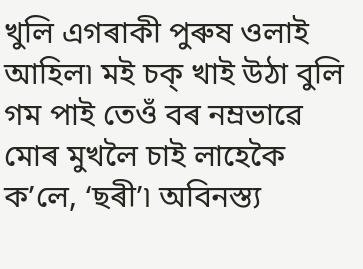খুলি এগৰাকী পুৰুষ ওলাই আহিল৷ মই চক্ খাই উঠা বুলি গম পাই তেওঁ বৰ নম্ৰভাৱে মোৰ মুখলৈ চাই লাহেকৈ ক’লে, ‘ছৰী’৷ অবিনস্ত্য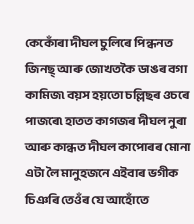কেকোঁৰা দীঘল চুলিৰে পিন্ধনত জিনছ্ আৰু জোখতকৈ ডাঙৰ বগা কামিজ৷ বয়স হয়তো চল্লিছৰ ওচৰে পাজৰে৷ হাতত কাগজৰ দীঘল নুৰা আৰু কান্ধত দীঘল কাপোৰৰ মোনা এটা লৈ মানুহজনে এইবাৰ ভগীক চিঞৰি তেওঁৰ যে আহোঁতে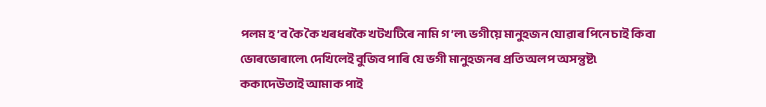পলম হ’ব কৈ কৈ খৰধৰকৈ খটখটিৰে নামি গ’ল৷ ভগীয়ে মানুহজন যোৱাৰ পিনে চাই কিবা ভোৰভোৰালে৷ দেখিলেই বুজিব পাৰি যে ভগী মানুহজনৰ প্ৰতি অলপ অসন্তুষ্ট৷
ককাদেউতাই আমাক পাই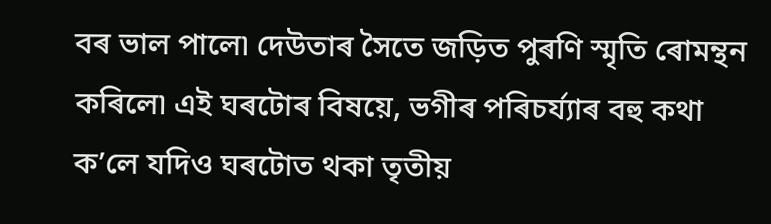বৰ ভাল পালে৷ দেউতাৰ সৈতে জড়িত পুৰণি স্মৃতি ৰোমন্থন কৰিলে৷ এই ঘৰটোৰ বিষয়ে, ভগীৰ পৰিচৰ্য্যাৰ বহু কথা ক’লে যদিও ঘৰটোত থকা তৃতীয়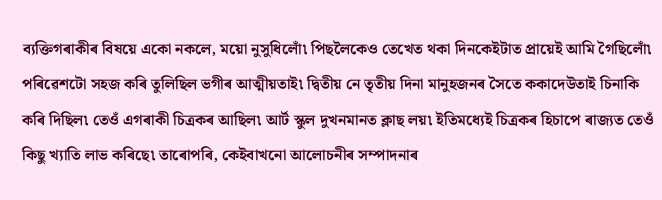ব্যক্তিগৰাকীৰ বিষয়ে একো নকলে, ময়ো নুসুধিলোঁ৷ পিছলৈকেও তেখেত থকা দিনকেইটাত প্ৰায়েই আমি গৈছিলোঁ৷ পৰিৱেশটো সহজ কৰি তুলিছিল ভগীৰ আত্মীয়তাই৷ দ্বিতীয় নে তৃতীয় দিনা মানুহজনৰ সৈতে ককাদেউতাই চিনাকি কৰি দিছিল৷ তেওঁ এগৰাকী চিত্ৰকৰ আছিল৷ আৰ্ট স্কুল দুখনমানত ক্লাছ লয়৷ ইতিমধ্যেই চিত্ৰকৰ হিচাপে ৰাজ্যত তেওঁ কিছু খ্যাতি লাভ কৰিছে৷ তাৰোপৰি, কেইবাখনো আলোচনীৰ সম্পাদনাৰ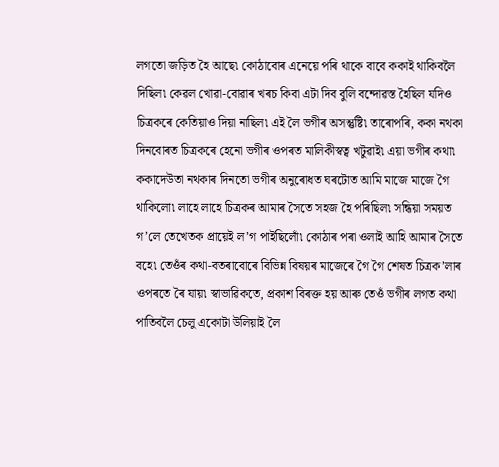লগতো জড়িত হৈ আছে৷ কোঠাবোৰ এনেয়ে পৰি থাকে বাবে ককাই থাকিবলৈ দিছিল৷ কেৱল খোৱা-বোৱাৰ খৰচ কিবা এটা দিব বুলি বন্দোৱস্ত হৈছিল যদিও চিত্ৰকৰে কেতিয়াও দিয়া নাছিল৷ এই লৈ ভগীৰ অসন্তুষ্টি৷ তাৰোপৰি, ককা নথকা দিনবোৰত চিত্ৰকৰে হেনো ভগীৰ ওপৰত মালিকীস্বত্ব খটুৱাই৷ এয়া ভগীৰ কথা৷
ককাদেউতা নথকাৰ দিনতো ভগীৰ অনুৰোধত ঘৰটোত আমি মাজে মাজে গৈ থাকিলো৷ লাহে লাহে চিত্ৰকৰ আমাৰ সৈতে সহজ হৈ পৰিছিল৷ সন্ধিয়া সময়ত গ’লে তেখেতক প্ৰায়েই ল’গ পাইছিলোঁ৷ কোঠাৰ পৰা ওলাই আহি আমাৰ সৈতে বহে৷ তেওঁৰ কথা-বতৰাবোৰে বিভিন্ন বিষয়ৰ মাজেৰে গৈ গৈ শেষত চিত্ৰক’লাৰ ওপৰতে ৰৈ যায়৷ স্বাভাৱিকতে, প্ৰকাশ বিৰক্ত হয় আৰু তেওঁ ভগীৰ লগত কথা পাতিবলৈ চেলু একোটা উলিয়াই লৈ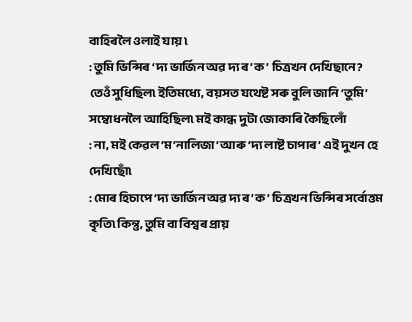বাহিৰলৈ ওলাই যায় ৷
: তুমি ভিন্সিৰ ‘ দ্য ভাৰ্জিন অৱ দ্য ৰ’ক’ চিত্ৰখন দেখিছানে?
তেওঁ সুধিছিল৷ ইতিমধ্যে, বয়সত যথেষ্ট সৰু বুলি জানি ‘তুমি’ সম্বোধনলৈ আহিছিল৷ মই কান্ধ দুটা জোকাৰি কৈছিলোঁ
: না, মই কেৱল ‘ম’নালিজা’ আৰু ‘দ্য লাষ্ট চাপাৰ’ এই দুখন হে দেখিছোঁ৷
: মোৰ হিচাপে ‘দ্য ভাৰ্জিন অৱ দ্য ৰ’ক’ চিত্ৰখন ভিন্সিৰ সৰ্বোত্তম কৃতি৷ কিন্তু, তুমি বা বিশ্বৰ প্ৰায়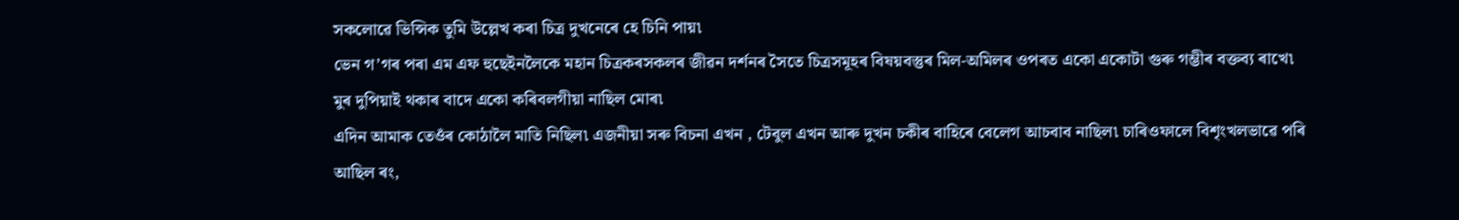সকলোৱে ভিন্সিক তুমি উল্লেখ কৰা চিত্ৰ দুখনেৰে হে চিনি পায়৷
ভেন গ’গৰ পৰা এম এফ হুছেইনলৈকে মহান চিত্ৰকৰসকলৰ জীৱন দৰ্শনৰ সৈতে চিত্ৰসমূহৰ বিষয়বস্তুৰ মিল-অমিলৰ ওপৰত একো একোটা গুৰু গম্ভীৰ বক্তব্য ৰাখে৷ মুৰ দুপিয়াই থকাৰ বাদে একো কৰিবলগীয়া নাছিল মোৰ৷
এদিন আমাক তেওঁৰ কোঠালৈ মাতি নিছিল৷ এজনীয়া সৰু বিচনা এখন , টেবুল এখন আৰু দুখন চকীৰ বাহিৰে বেলেগ আচবাব নাছিল৷ চাৰিওফালে বিশৃংখলভাৱে পৰি আছিল ৰং,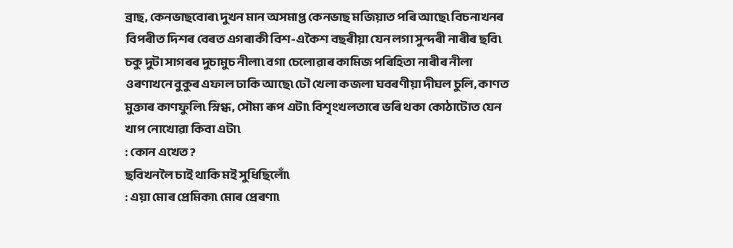ব্ৰাছ, কেনভাছবোৰ৷ দুখন মান অসমাপ্ত কেনভাছ মজিয়াত পৰি আছে৷ বিচনাখনৰ বিপৰীত দিশৰ বেৰত এগৰাকী বিশ-একৈশ বছৰীয়া যেন লগা সুন্দৰী নাৰীৰ ছবি৷ চকু দুটা সাগৰৰ দুচামুচ নীলা৷ বগা চেলোৱাৰ কামিজ পৰিহিতা নাৰীৰ নীলা ওৰণাখনে বুকুৰ এফাল ঢাকি আছে৷ ঢৌ খেলা কজলা ঘবৰণীয়া দীঘল চুলি, কাণত মুক্তাৰ কাণফুলি৷ স্নিগ্ধ, সৌম্য ৰূপ এটা৷ বিশৃংখলতাৰে ভৰি থকা কোঠাটোত যেন খাপ নোখোৱা কিবা এটা৷
: কোন এখেত?
ছবিখনলৈ চাই থাকি মই সুধিছিলোঁ৷
: এয়া মোৰ প্ৰেমিকা৷ মোৰ প্ৰেৰণা৷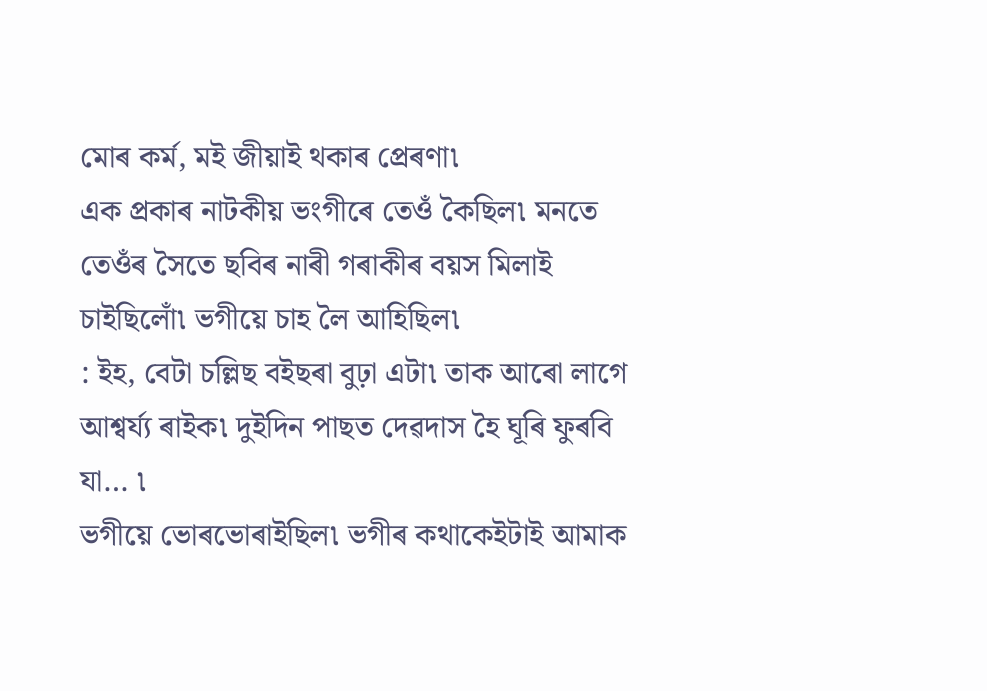মোৰ কৰ্ম, মই জীয়াই থকাৰ প্ৰেৰণা৷
এক প্ৰকাৰ নাটকীয় ভংগীৰে তেওঁ কৈছিল৷ মনতে তেওঁৰ সৈতে ছবিৰ নাৰী গৰাকীৰ বয়স মিলাই চাইছিলোঁ৷ ভগীয়ে চাহ লৈ আহিছিল৷
: ইহ, বেটা চল্লিছ বইছৰা বুঢ়া এটা৷ তাক আৰো লাগে আশ্বৰ্য্য ৰাইক৷ দুইদিন পাছত দেৱদাস হৈ ঘূৰি ফুৰবি যা… ৷
ভগীয়ে ভোৰভোৰাইছিল৷ ভগীৰ কথাকেইটাই আমাক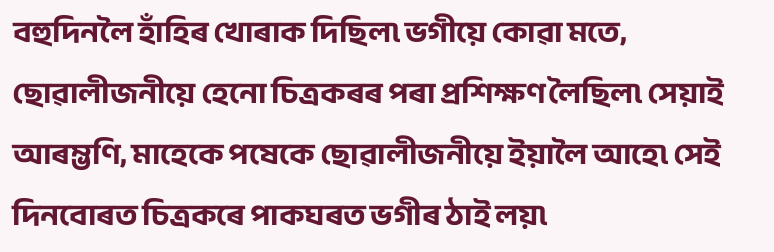বহুদিনলৈ হাঁহিৰ খোৰাক দিছিল৷ ভগীয়ে কোৱা মতে, ছোৱালীজনীয়ে হেনো চিত্ৰকৰৰ পৰা প্ৰশিক্ষণ লৈছিল৷ সেয়াই আৰম্ভণি, মাহেকে পষেকে ছোৱালীজনীয়ে ইয়ালৈ আহে৷ সেই দিনবোৰত চিত্ৰকৰে পাকঘৰত ভগীৰ ঠাই লয়৷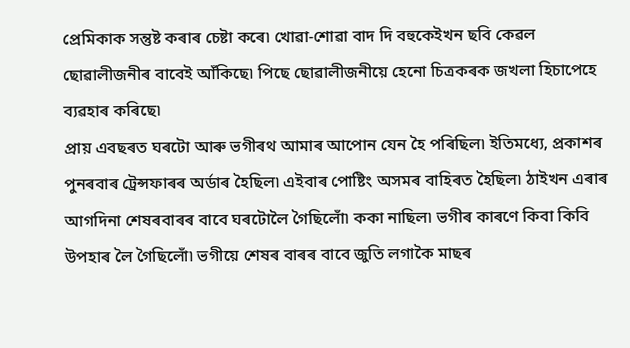প্ৰেমিকাক সন্তুষ্ট কৰাৰ চেষ্টা কৰে৷ খোৱা-শোৱা বাদ দি বহুকেইখন ছবি কেৱল ছোৱালীজনীৰ বাবেই আঁকিছে৷ পিছে ছোৱালীজনীয়ে হেনো চিত্ৰকৰক জখলা হিচাপেহে ব্যৱহাৰ কৰিছে৷
প্ৰায় এবছৰত ঘৰটো আৰু ভগীৰথ আমাৰ আপোন যেন হৈ পৰিছিল৷ ইতিমধ্যে, প্ৰকাশৰ পুনৰবাৰ ট্ৰেন্সফাৰৰ অৰ্ডাৰ হৈছিল৷ এইবাৰ পোষ্টিং অসমৰ বাহিৰত হৈছিল৷ ঠাইখন এৰাৰ আগদিনা শেষৰবাৰৰ বাবে ঘৰটোলৈ গৈছিলোঁ৷ ককা নাছিল৷ ভগীৰ কাৰণে কিবা কিবি উপহাৰ লৈ গৈছিলোঁ৷ ভগীয়ে শেষৰ বাৰৰ বাবে জুতি লগাকৈ মাছৰ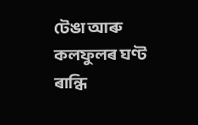টেঙা আৰু কলফুলৰ ঘণ্ট ৰান্ধি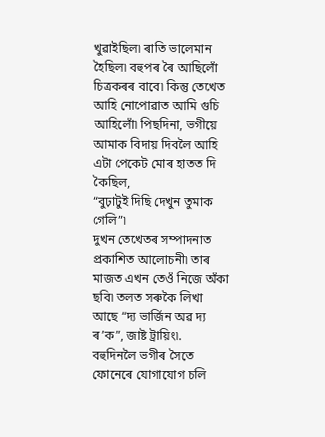খুৱাইছিল৷ ৰাতি ভালেমান হৈছিল৷ বহুপৰ ৰৈ আছিলোঁ চিত্ৰকৰৰ বাবে৷ কিন্তু তেখেত আহি নোপোৱাত আমি গুচি আহিলোঁ৷ পিছদিনা, ভগীয়ে আমাক বিদায় দিবলৈ আহি এটা পেকেট মোৰ হাতত দি কৈছিল,
“বুঢ়াটুই দিছি দেখুন তুমাক গেলি”৷
দুখন তেখেতৰ সম্পাদনাত প্ৰকাশিত আলোচনী৷ তাৰ মাজত এখন তেওঁ নিজে অঁকা ছবি৷ তলত সৰুকৈ লিখা আছে “দ্য ভাৰ্জিন অৱ দ্য ৰ’ক”, জাষ্ট ট্ৰায়িং৷.
বহুদিনলৈ ভগীৰ সৈতে ফোনেৰে যোগাযোগ চলি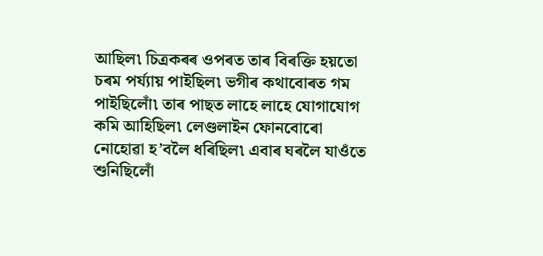আছিল৷ চিত্ৰকৰৰ ওপৰত তাৰ বিৰক্তি হয়তো চৰম পৰ্য্যায় পাইছিল৷ ভগীৰ কথাবোৰত গম পাইছিলোঁ৷ তাৰ পাছত লাহে লাহে যোগাযোগ কমি আহিছিল৷ লেণ্ডলাইন ফোনবোৰো নোহোৱা হ’বলৈ ধৰিছিল৷ এবাৰ ঘৰলৈ যাওঁতে শুনিছিলোঁ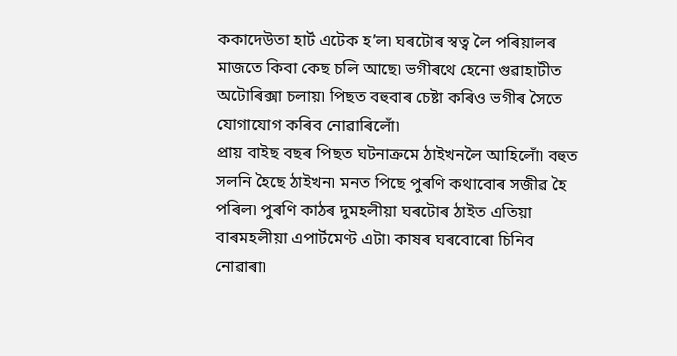ককাদেউতা হাৰ্ট এটেক হ’ল৷ ঘৰটোৰ স্বত্ব লৈ পৰিয়ালৰ মাজতে কিবা কেছ চলি আছে৷ ভগীৰথে হেনো গুৱাহাটীত অটোৰিক্সা চলায়৷ পিছত বহুবাৰ চেষ্টা কৰিও ভগীৰ সৈতে যোগাযোগ কৰিব নোৱাৰিলোঁ৷
প্ৰায় বাইছ বছৰ পিছত ঘটনাক্ৰমে ঠাইখনলৈ আহিলোঁ৷ বহুত সলনি হৈছে ঠাইখন৷ মনত পিছে পুৰণি কথাবোৰ সজীৱ হৈ পৰিল৷ পুৰণি কাঠৰ দুমহলীয়া ঘৰটোৰ ঠাইত এতিয়া বাৰমহলীয়া এপাৰ্টমেণ্ট এটা৷ কাষৰ ঘৰবোৰো চিনিব নোৱাৰা৷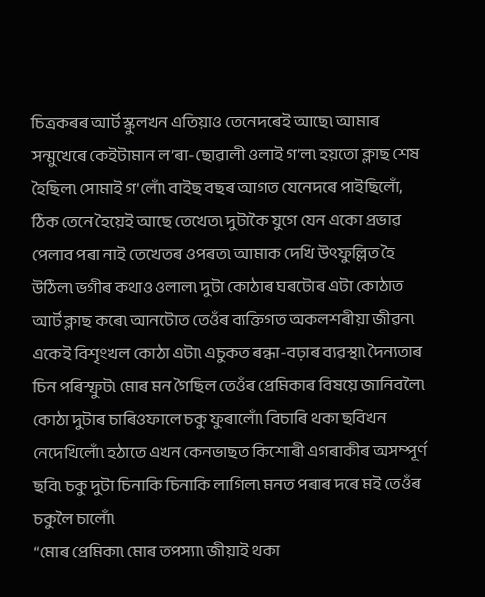চিত্ৰকৰৰ আৰ্ট স্কুলখন এতিয়াও তেনেদৰেই আছে৷ আমাৰ সন্মুখেৰে কেইটামান ল’ৰা-ছোৱালী ওলাই গ’ল৷ হয়তো ক্লাছ শেষ হৈছিল৷ সোমাই গ’লোঁ৷ বাইছ বছৰ আগত যেনেদৰে পাইছিলোঁ, ঠিক তেনে হৈয়েই আছে তেখেত৷ দুটাকৈ যুগে যেন একো প্ৰভাৱ পেলাব পৰা নাই তেখেতৰ ওপৰত৷ আমাক দেখি উৎফুল্লিত হৈ উঠিল৷ ভগীৰ কথাও ওলাল৷ দুটা কোঠাৰ ঘৰটোৰ এটা কোঠাত আৰ্ট ক্লাছ কৰে৷ আনটোত তেওঁৰ ব্যক্তিগত অকলশৰীয়া জীৱন৷ একেই বিশৃংখল কোঠা এটা৷ এচুকত ৰন্ধা-বঢ়াৰ ব্যৱস্থা৷ দৈন্যতাৰ চিন পৰিস্ফুট৷ মোৰ মন গৈছিল তেওঁৰ প্ৰেমিকাৰ বিষয়ে জানিবলৈ৷ কোঠা দুটাৰ চাৰিওফালে চকু ফুৰালোঁ৷ বিচাৰি থকা ছবিখন নেদেখিলোঁ৷ হঠাতে এখন কেনভাছত কিশোৰী এগৰাকীৰ অসম্পূৰ্ণ ছবি৷ চকু দুটা চিনাকি চিনাকি লাগিল৷ মনত পৰাৰ দৰে মই তেওঁৰ চকুলৈ চালোঁ৷
“মোৰ প্ৰেমিকা৷ মোৰ তপস্যা৷ জীয়াই থকা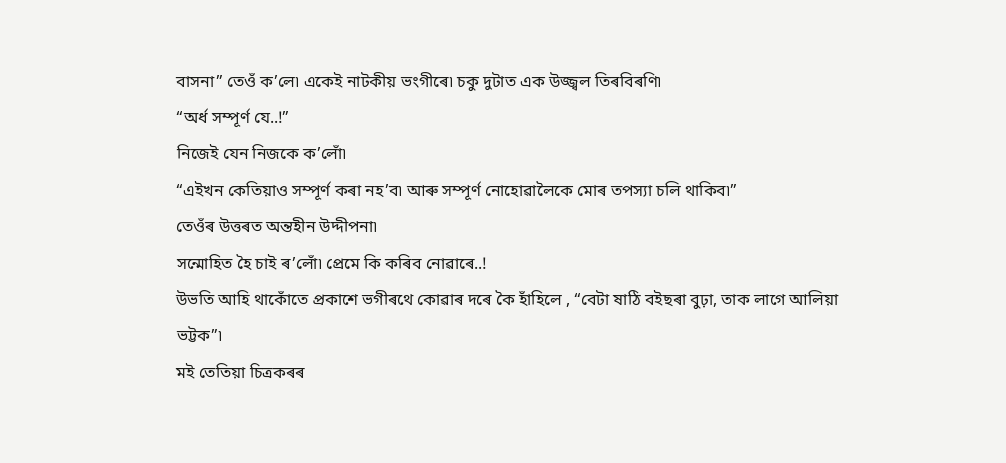বাসনা” তেওঁ ক’লে৷ একেই নাটকীয় ভংগীৰে৷ চকু দুটাত এক উজ্জ্বল তিৰবিৰণি৷
“অৰ্ধ সম্পূৰ্ণ যে..!”
নিজেই যেন নিজকে ক’লোঁ৷
“এইখন কেতিয়াও সম্পূৰ্ণ কৰা নহ’ব৷ আৰু সম্পূৰ্ণ নোহোৱালৈকে মোৰ তপস্যা চলি থাকিব৷”
তেওঁৰ উত্তৰত অন্তহীন উদ্দীপনা৷
সন্মোহিত হৈ চাই ৰ’লোঁ৷ প্ৰেমে কি কৰিব নোৱাৰে..!
উভতি আহি থাকোঁতে প্ৰকাশে ভগীৰথে কোৱাৰ দৰে কৈ হাঁহিলে , “বেটা ষাঠি বইছৰা বুঢ়া, তাক লাগে আলিয়া ভট্টক”৷
মই তেতিয়া চিত্ৰকৰৰ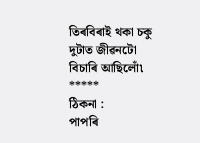তিৰবিৰাই থকা চকু দুটাত জীৱনটো বিচাৰি আছিলোঁ৷
*****
ঠিকনা :
পাপৰি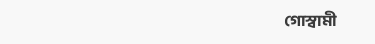গোস্বামী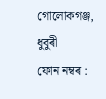গোলোকগঞ্জ, ধুবুৰী
ফোন নম্বৰ :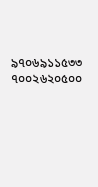৯৭০৬৯১১৫৩৩
৭০০২৬২০৫০০